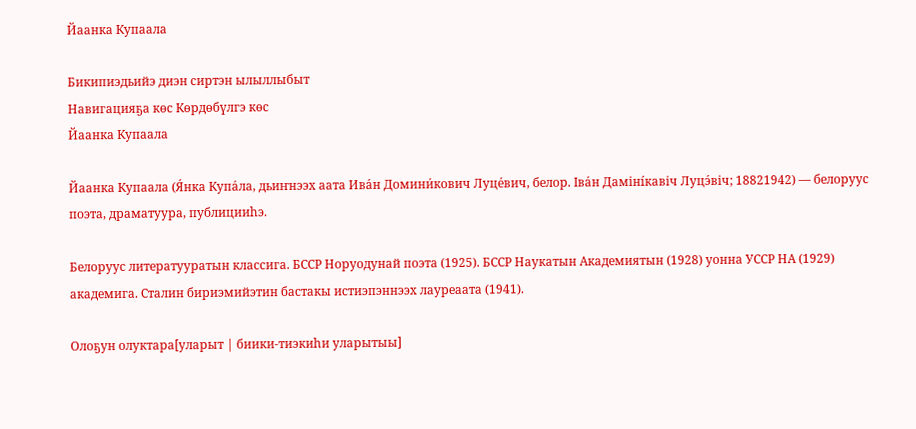Йаанка Купаала

Бикипиэдьийэ диэн сиртэн ылыллыбыт
Навигацияҕа көс Көрдөбүлгэ көс
Йаанка Купаала

Йаанка Купаала (Я́нка Купа́ла, дьиҥнээх аата Ива́н Домини́кович Луце́вич, белор. Іва́н Даміні́кавіч Луцэ́віч; 18821942) — белоруус поэта, драматуура, публицииһэ.

Белоруус литератууратын классига. БССР Норуодунай поэта (1925). БССР Наукатын Академиятын (1928) уонна УССР НА (1929) академига. Сталин бириэмийэтин бастакы истиэпэннээх лауреаата (1941).

Олоҕун олуктара[уларыт | биики-тиэкиһи уларытыы]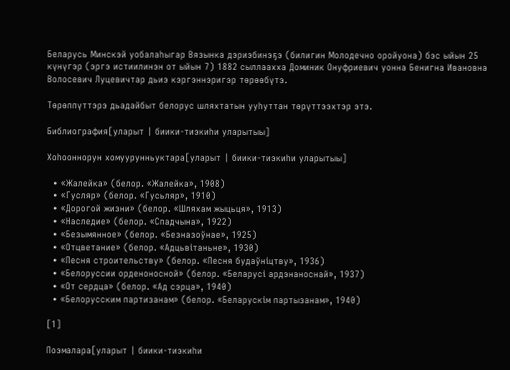Беларусь Минскэй уобалаһыгар Вязынка дэриэбинэҕэ (билигин Молодечно оройуона) бэс ыйын 25 күнүгэр (эргэ истиилинэн от ыйын 7) 1882 сыллаахха Доминик Онуфриевич уонна Бенигна Ивановна Волосевич Луцевичтар дьиэ кэргэннэригэр төрөөбүтэ.

Төрөппүттэрэ дьадайбыт белорус шляхтатын ууһуттан төрүттээхтэр этэ.

Библиография[уларыт | биики-тиэкиһи уларытыы]

Хоһооннорун хомуурунньуктара[уларыт | биики-тиэкиһи уларытыы]

  • «Жалейка» (белор. «Жалейка», 1908)
  • «Гусляр» (белор. «Гусьляр», 1910)
  • «Дорогой жизни» (белор. «Шляхам жыцьця», 1913)
  • «Наследие» (белор. «Спадчына», 1922)
  • «Безымянное» (белор. «Безназоўнае», 1925)
  • «Отцветание» (белор. «Адцьвітаньне», 1930)
  • «Песня строительству» (белор. «Песня будаўніцтву», 1936)
  • «Белоруссии орденоносной» (белор. «Беларусі ардэнаноснай», 1937)
  • «От сердца» (белор. «Ад сэрца», 1940)
  • «Белорусским партизанам» (белор. «Беларускім партызанам», 1940)

[1]

Поэмалара[уларыт | биики-тиэкиһи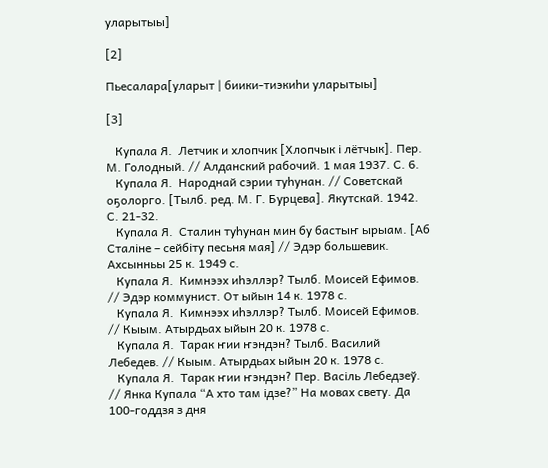уларытыы]

[2]

Пьесалара[уларыт | биики-тиэкиһи уларытыы]

[3]

   Купала Я.  Летчик и хлопчик [Хлопчык і лётчык]. Пер. М. Голодный. // Алданский рабочий. 1 мая 1937. С. 6.
   Купала Я.  Народнай сэрии туhунан. // Советскай оҕолорго. [Тылб. ред. М. Г. Бурцева]. Якутскай. 1942. С. 21-32.
   Купала Я.  Сталин туhунан мин бу бастыҥ ырыам. [Аб Сталіне – сейбіту песьня мая] // Эдэр большевик. Ахсынньы 25 к. 1949 с.
   Купала Я.  Кимнээх иhэллэр? Тылб. Моисей Ефимов. // Эдэр коммунист. От ыйын 14 к. 1978 с.
   Купала Я.  Кимнээх иhэллэр? Тылб. Моисей Ефимов. // Кыым. Атырдьах ыйын 20 к. 1978 с.
   Купала Я.  Тарак ҥии ҥэндэн? Тылб. Василий Лебедев. // Кыым. Атырдьах ыйын 20 к. 1978 с.
   Купала Я.  Тарак ҥии ҥэндэн? Пер. Васіль Лебедзеў. // Янка Купала “А хто там ідзе?” На мовах свету. Да 100-годдзя з дня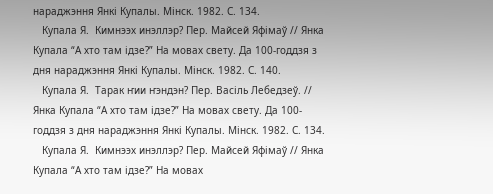нараджэння Янкі Купалы. Мінск. 1982. С. 134.
   Купала Я.  Кимнээх инэллэр? Пер. Майсей Яфімаў // Янка Купала “А хто там ідзе?” На мовах свету. Да 100-годдзя з дня нараджэння Янкі Купалы. Мінск. 1982. С. 140.
   Купала Я.  Тарак ҥии ҥэндэн? Пер. Васіль Лебедзеў. // Янка Купала “А хто там ідзе?” На мовах свету. Да 100-годдзя з дня нараджэння Янкі Купалы. Мінск. 1982. С. 134.
   Купала Я.  Кимнээх инэллэр? Пер. Майсей Яфімаў // Янка Купала “А хто там ідзе?” На мовах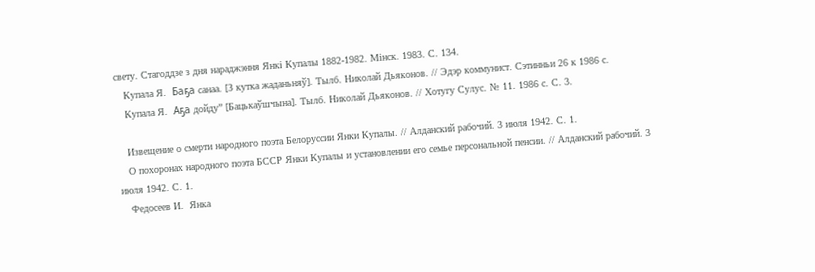свету. Стагоддзе з дня нараджэння Янкі Купалы 1882-1982. Мінск. 1983. С. 134.
   Купала Я.  Баҕа санаа. [З кутка жаданьняў]. Тылб. Николай Дьяконов. // Эдэр коммунист. Сэтинньи 26 к 1986 с.
   Купала Я.  Аҕа дойду” [Бацькаўшчына]. Тылб. Николай Дьяконов. // Хотугу Сулус. № 11. 1986 с. С. 3.

   Извещение о смерти народного поэта Белоруссии Янки Купалы. // Алданский рабочий. 3 июля 1942. С. 1.
   О похоронах народного поэта БССР Янки Купалы и установлении его семье персональной пенсии. // Алданский рабочий. 3 июля 1942. С. 1.
   Федосеев И.  Янка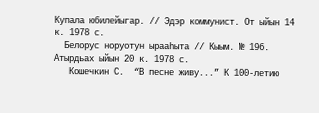Купала юбилейыгар. // Эдэр коммунист. От ыйын 14 к. 1978 с.
  Белорус норуотун ырааhыта // Кыым. № 196. Атырдьах ыйын 20 к. 1978 с.
   Кошечкин С.  “В песне живу...” К 100-летию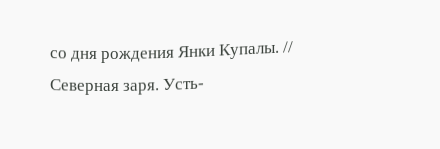со дня рождения Янки Купалы. // Северная заря. Усть-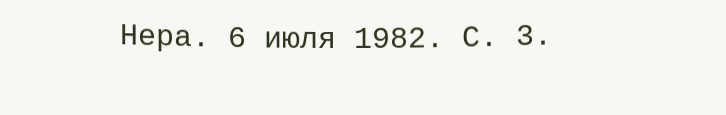Нера. 6 июля 1982. С. 3.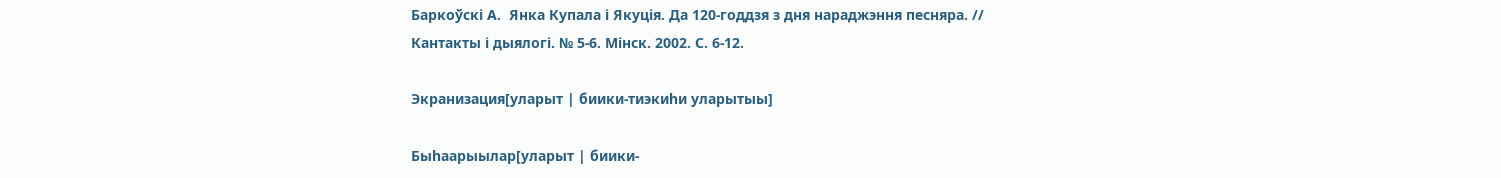Баркоўскі А.  Янка Купала і Якуція. Да 120-годдзя з дня нараджэння песняра. // Кантакты і дыялогі. № 5-6. Мінск. 2002. С. 6-12.

Экранизация[уларыт | биики-тиэкиһи уларытыы]

Быһаарыылар[уларыт | биики-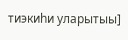тиэкиһи уларытыы]